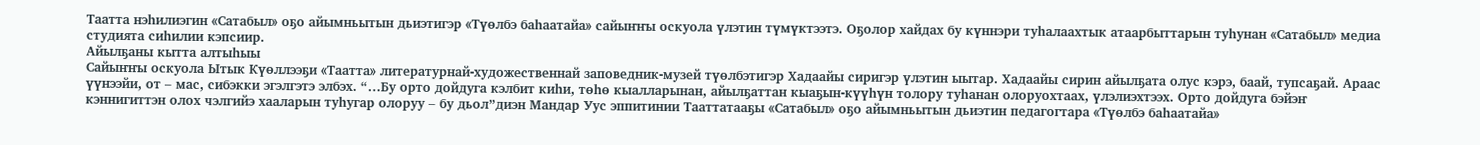Таатта нэһилиэгин «Сатабыл» оҕо айымньытын дьиэтигэр «Түөлбэ баһаатайа» сайыҥҥы оскуола үлэтин түмүктээтэ. Оҕолор хайдах бу күннэри туһалаахтык атаарбыттарын туһунан «Сатабыл» медиа студията сиһилии кэпсиир.
Айылҕаны кытта алтыһыы
Сайыҥҥы оскуола Ытык Күөллээҕи «Таатта» литературнай-художественнай заповедник-музей түөлбэтигэр Хадаайы сиригэр үлэтин ыытар. Хадаайы сирин айылҕата олус кэрэ, баай, тупсаҕай. Араас үүнээйи, от – мас, сибэкки эгэлгэтэ элбэх. “…Бу орто дойдуга кэлбит киһи, төһө кыалларынан, айылҕаттан кыаҕын-күүһүн толору туһанан олоруохтаах, үлэлиэхтээх. Орто дойдуга бэйэҥ кэннигиттэн олох чэлгийэ хааларын туһугар олоруу – бу дьол”диэн Мандар Уус эппитинии Тааттатааҕы «Сатабыл» оҕо айымньытын дьиэтин педагогтара «Түөлбэ баһаатайа»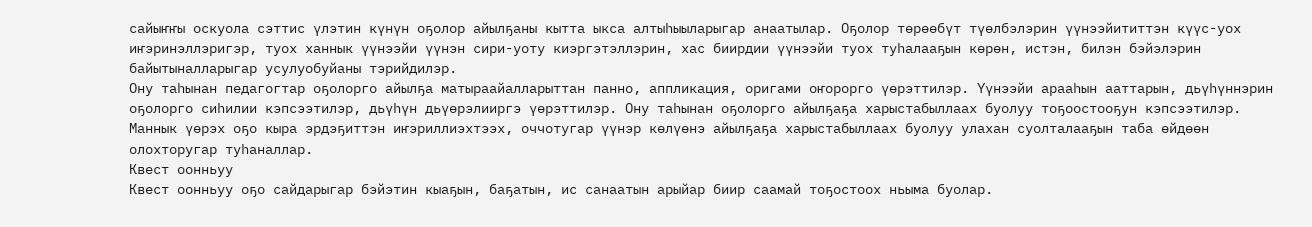сайыҥҥы оскуола сэттис үлэтин күнүн оҕолор айылҕаны кытта ыкса алтыһыыларыгар анаатылар. Оҕолор төрөөбүт түөлбэлэрин үүнээйититтэн күүс-уох иҥэринэллэригэр, туох ханнык үүнээйи үүнэн сири-уоту киэргэтэллэрин, хас биирдии үүнээйи туох туһалааҕын көрөн, истэн, билэн бэйэлэрин байытыналларыгар усулуобуйаны тэрийдилэр.
Ону таһынан педагогтар оҕолорго айылҕа матыраайалларыттан панно, аппликация, оригами оҥорорго үөрэттилэр. Үүнээйи арааһын ааттарын, дьүһүннэрин оҕолорго сиһилии кэпсээтилэр, дьүһүн дьүөрэлииргэ үөрэттилэр. Ону таһынан оҕолорго айылҕаҕа харыстабыллаах буолуу тоҕоостооҕун кэпсээтилэр. Маннык үөрэх оҕо кыра эрдэҕиттэн иҥэриллиэхтээх, оччотугар үүнэр көлүөнэ айылҕаҕа харыстабыллаах буолуу улахан суолталааҕын таба өйдөөн олохторугар туһаналлар.
Квест оонньуу
Квест оонньуу оҕо сайдарыгар бэйэтин кыаҕын, баҕатын, ис санаатын арыйар биир саамай тоҕостоох ньыма буолар.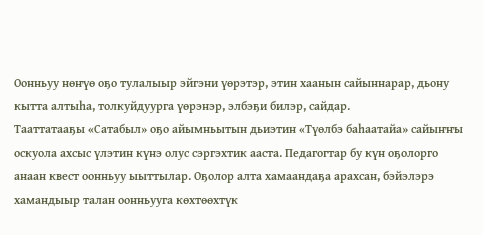Оонньуу нөҥүө оҕо тулалыыр эйгэни үөрэтэр, этин хаанын сайыннарар, дьону кытта алтыһа, толкуйдуурга үөрэнэр, элбэҕи билэр, сайдар.
Тааттатааҕы «Сатабыл» оҕо айымньытын дьиэтин «Түөлбэ баһаатайа» сайыҥҥы оскуола ахсыс үлэтин күнэ олус сэргэхтик ааста. Педагогтар бу күн оҕолорго анаан квест оонньуу ыыттылар. Оҕолор алта хамаандаҕа арахсан, бэйэлэрэ хамандыыр талан оонньууга көхтөөхтүк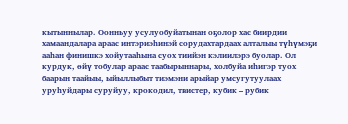кытыннылар. Оонньуу усулуобуйатынан оҕолор хас биирдии хамаандалара араас интэриэһинэй сорудахтардаах алталыы түһүмэҕи ааһан финишкэ хойутааһына суох тиийэн кэлиилэрэ буолар. Ол курдук, өйү тобулар араас таабырыннары, холбуйа иһигэр туох баарын таайыы, ыйыллыбыт тиэмэни арыйар умсугутуулаах уруһуйдары суруйуу, крокодил, твистер, кубик – рубик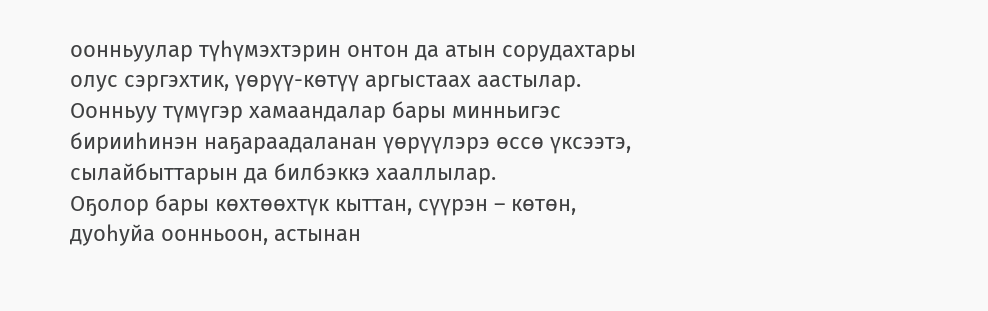оонньуулар түһүмэхтэрин онтон да атын сорудахтары олус сэргэхтик, үөрүү-көтүү аргыстаах аастылар. Оонньуу түмүгэр хамаандалар бары минньигэс бирииһинэн наҕараадаланан үөрүүлэрэ өссө үксээтэ, сылайбыттарын да билбэккэ хааллылар.
Оҕолор бары көхтөөхтүк кыттан, сүүрэн – көтөн, дуоһуйа оонньоон, астынан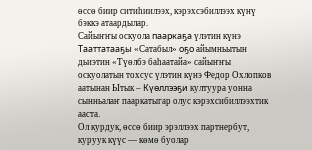өссө биир ситиһиилээх, кэрэхсэбиллээх күнү бэккэ атаардылар.
Сайыҥҥы оскуола пааркаҕа үлэтин күнэ
Тааттатааҕы «Сатабыл» оҕо айымньытын дьиэтин «Түөлбэ баһаатайа» сайыҥҥы оскуолатын тохсус үлэтин күнэ Федор Охлопков аатынан Ытык – Күөллээҕи култуура уонна сынньалаҥ пааркатыгар олус кэрэхсибиллээхтик ааста.
Ол курдук, өссө биир эрэллээх партнербут, куруук күүс — көмө буолар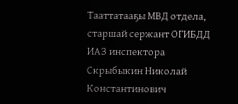Тааттатааҕы МВД отдела, старшай сержант ОГИБДД ИАЗ инспектора Скрыбыкин Николай Константинович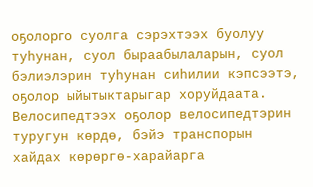оҕолорго суолга сэрэхтээх буолуу туһунан, суол быраабылаларын, суол бэлиэлэрин туһунан сиһилии кэпсээтэ, оҕолор ыйытыктарыгар хоруйдаата. Велосипедтээх оҕолор велосипедтэрин туругун көрдө, бэйэ транспорын хайдах көрөргө-харайарга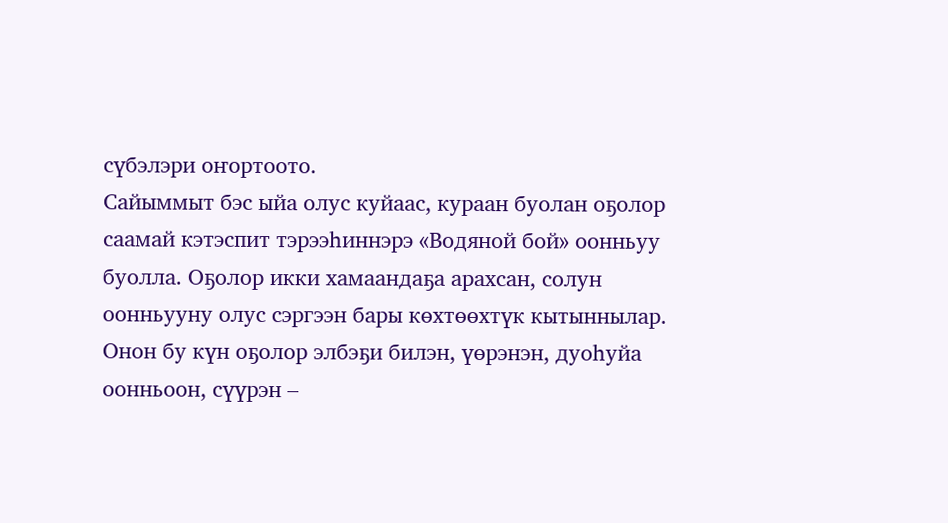сүбэлэри оҥортоото.
Сайыммыт бэс ыйа олус куйаас, кураан буолан оҕолор саамай кэтэспит тэрээһиннэрэ «Водяной бой» оонньуу буолла. Оҕолор икки хамаандаҕа арахсан, солун оонньууну олус сэргээн бары көхтөөхтүк кытыннылар.
Онон бу күн оҕолор элбэҕи билэн, үөрэнэн, дуоһуйа оонньоон, сүүрэн –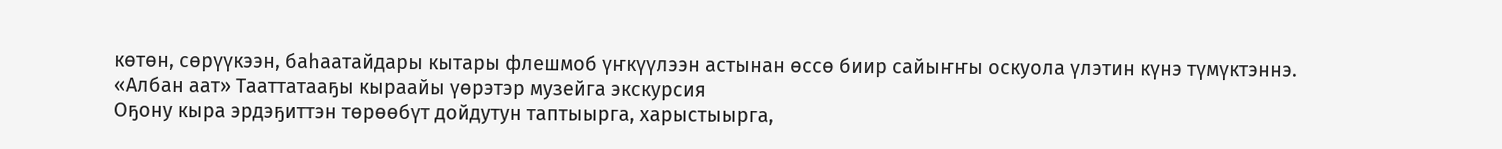көтөн, сөрүүкээн, баһаатайдары кытары флешмоб үҥкүүлээн астынан өссө биир сайыҥҥы оскуола үлэтин күнэ түмүктэннэ.
«Албан аат» Тааттатааҕы кыраайы үөрэтэр музейга экскурсия
Оҕону кыра эрдэҕиттэн төрөөбүт дойдутун таптыырга, харыстыырга,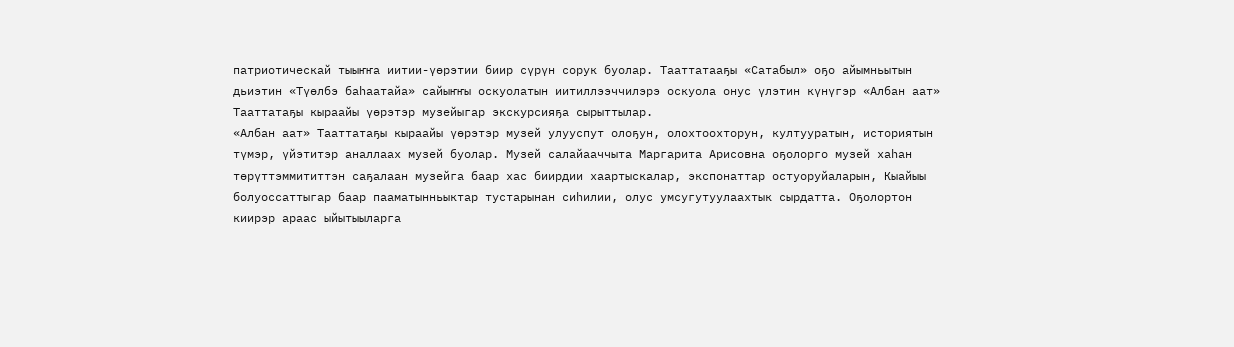патриотическай тыыҥҥа иитии-үөрэтии биир сүрүн сорук буолар. Тааттатааҕы «Сатабыл» оҕо айымньытын дьиэтин «Түөлбэ баһаатайа» сайыҥҥы оскуолатын иитиллээччилэрэ оскуола онус үлэтин күнүгэр «Албан аат» Тааттатаҕы кыраайы үөрэтэр музейыгар экскурсияҕа сырыттылар.
«Албан аат» Тааттатаҕы кыраайы үөрэтэр музей улууспут олоҕун, олохтоохторун, култууратын, историятын түмэр, үйэтитэр аналлаах музей буолар. Музей салайааччыта Маргарита Арисовна оҕолорго музей хаһан төрүттэммититтэн саҕалаан музейга баар хас биирдии хаартыскалар, экспонаттар остуоруйаларын, Кыайыы болуоссаттыгар баар пааматынньыктар тустарынан сиһилии, олус умсугутуулаахтык сырдатта. Оҕолортон киирэр араас ыйытыыларга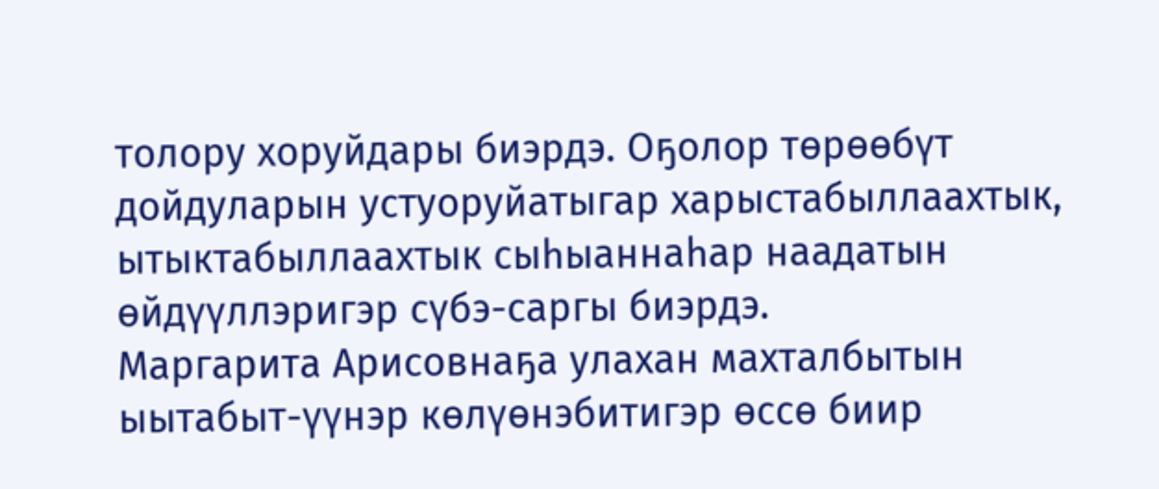толору хоруйдары биэрдэ. Оҕолор төрөөбүт дойдуларын устуоруйатыгар харыстабыллаахтык, ытыктабыллаахтык сыһыаннаһар наадатын өйдүүллэригэр сүбэ-саргы биэрдэ.
Маргарита Арисовнаҕа улахан махталбытын ыытабыт-үүнэр көлүөнэбитигэр өссө биир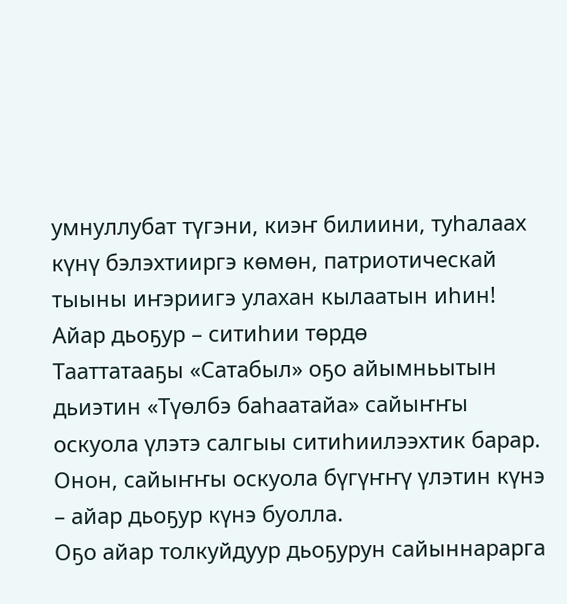умнуллубат түгэни, киэҥ билиини, туһалаах күнү бэлэхтииргэ көмөн, патриотическай тыыны иҥэриигэ улахан кылаатын иһин!
Айар дьоҕур – ситиһии төрдө
Тааттатааҕы «Сатабыл» оҕо айымньытын дьиэтин «Түөлбэ баһаатайа» сайыҥҥы оскуола үлэтэ салгыы ситиһиилээхтик барар. Онон, сайыҥҥы оскуола бүгүҥҥү үлэтин күнэ – айар дьоҕур күнэ буолла.
Оҕо айар толкуйдуур дьоҕурун сайыннарарга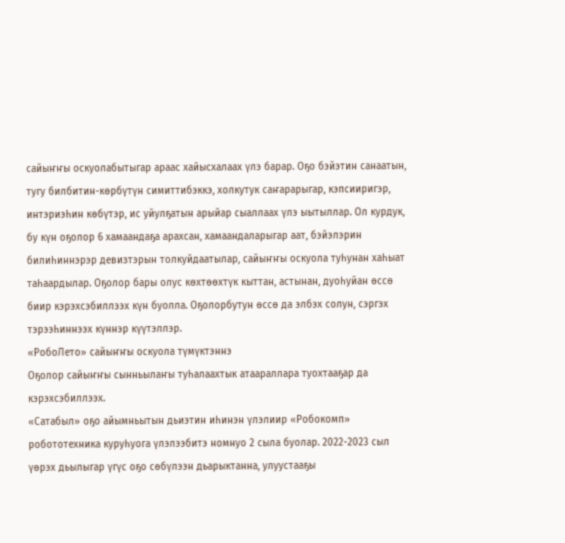сайыҥҥы оскуолабытыгар араас хайысхалаах үлэ барар. Оҕо бэйэтин санаатын, тугу билбитин-көрбүтүн симиттибэккэ, холкутук саҥарарыгар, кэпсииригэр, интэриэһин көбүтэр, ис уйулҕатын арыйар сыаллаах үлэ ыытыллар. Ол курдук, бу күн оҕолор 6 хамаандаҕа арахсан, хамаандаларыгар аат, бэйэлэрин билиһиннэрэр девизтэрын толкуйдаатылар, сайыҥҥы оскуола туһунан хаһыат таһаардылар. Оҕолор бары олус көхтөөхтүк кыттан, астынан, дуоһуйан өссө биир кэрэхсэбиллээх күн буолла. Оҕолорбутун өссө да элбэх солун, сэргэх тэрээһиннээх күннэр күүтэллэр.
«РобоЛето» сайыҥҥы оскуола түмүктэннэ
Оҕолор сайыҥҥы сынньылаҥы туһалаахтык атаараллара туохтааҕар да кэрэхсэбиллээх.
«Сатабыл» оҕо айымньытын дьиэтин иһинэн үлэлиир «Робокомп» робототехника куруһуога үлэлээбитэ номнуо 2 сыла буолар. 2022-2023 сыл үөрэх дьылыгар үгүс оҕо сөбүлээн дьарыктанна, улуустааҕы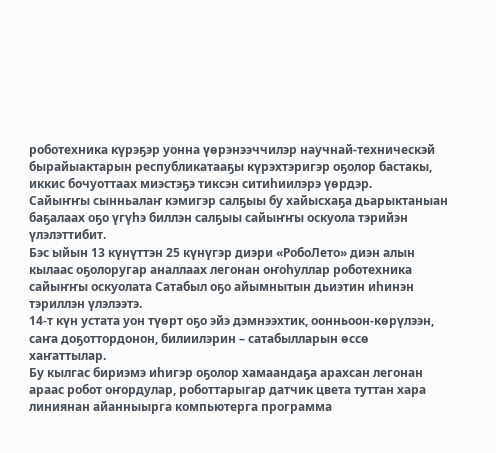роботехника күрэҕэр уонна үөрэнээччилэр научнай-техническэй бырайыактарын республикатааҕы күрэхтэригэр оҕолор бастакы, иккис бочуоттаах миэстэҕэ тиксэн ситиһиилэрэ үөрдэр.
Сайыҥҥы сынньалаҥ кэмигэр салҕыы бу хайысхаҕа дьарыктаныан баҕалаах оҕо үгүһэ биллэн салҕыы сайыҥҥы оскуола тэрийэн үлэлэттибит.
Бэс ыйын 13 күнүттэн 25 күнүгэр диэри «РобоЛето» диэн алын кылаас оҕолоругар аналлаах легонан оҥоһуллар роботехника сайыҥҥы оскуолата Сатабыл оҕо айымнытын дьиэтин иһинэн тэриллэн үлэлээтэ.
14-т күн устата уон түөрт оҕо эйэ дэмнээхтик, оонньоон-көрүлээн, саҥа доҕоттордонон, билиилэрин – сатабылларын өссө хаҥаттылар.
Бу кылгас бириэмэ иһигэр оҕолор хамаандаҕа арахсан легонан араас робот оҥордулар, роботтарыгар датчик цвета туттан хара линиянан айанныырга компьютерга программа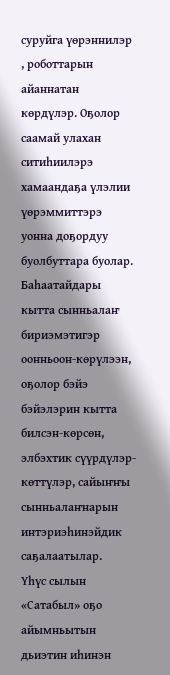суруйга үөрэннилэр , роботтарын айаннатан көрдүлэр. Оҕолор саамай улахан ситиһиилэрэ хамаандаҕа үлэлии үөрэммиттэрэ уонна доҕордуу буолбуттара буолар.
Баһаатайдары кытта сынньалаҥ бириэмэтигэр оонньоон-көрүлээн, оҕолор бэйэ бэйэлэрин кытта билсэн-көрсөн, элбэхтик сүүрдүлэр-көттүлэр, сайыҥҥы сынньалаҥнарын интэриэһинэйдик саҕалаатылар.
Үһүс сылын «Сатабыл» оҕо айымньытын дьиэтин иһинэн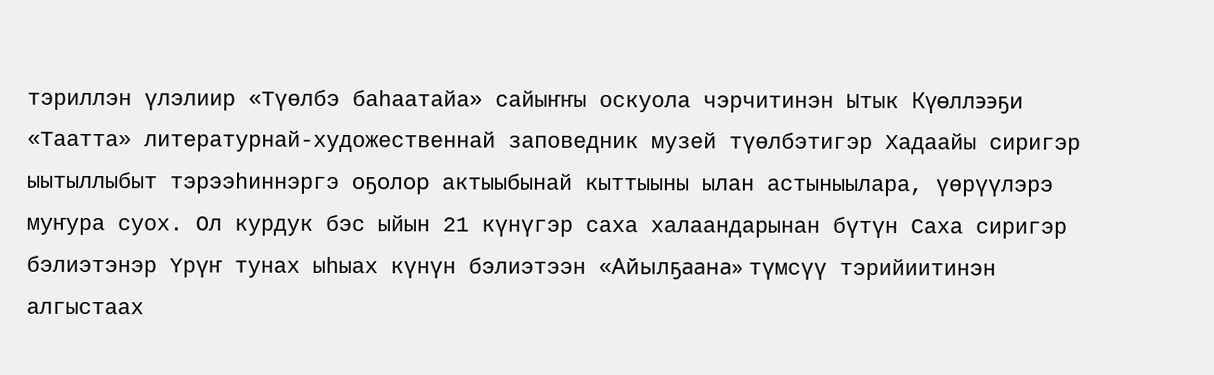тэриллэн үлэлиир «Түөлбэ баһаатайа» сайыҥҥы оскуола чэрчитинэн Ытык Күөллээҕи «Таатта» литературнай-художественнай заповедник музей түөлбэтигэр Хадаайы сиригэр ыытыллыбыт тэрээһиннэргэ оҕолор актыыбынай кыттыыны ылан астыныылара, үөрүүлэрэ муҥура суох. Ол курдук бэс ыйын 21 күнүгэр саха халаандарынан бүтүн Саха сиригэр бэлиэтэнэр Үрүҥ тунах ыһыах күнүн бэлиэтээн «Айылҕаана» түмсүү тэрийиитинэн алгыстаах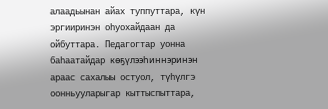алаадьынан айах туппуттара, күн эргииринэн оһуохайдаан да ойбуттара. Педагогтар уонна баһаатайдар көҕүлээһиннэринэн араас сахалыы остуол, түһүлгэ оонньууларыгар кыттыспыттара,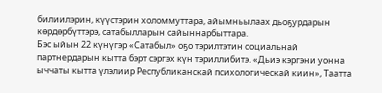билиилэрин, күүстэрин холоммуттара, айымньылаах дьоҕурдарын көрдөрбүттэрэ, сатабылларын сайыннарбыттара.
Бэс ыйын 22 күнүгэр «Сатабыл» оҕо тэрилтэтин социальнай партнердарын кытта бэрт сэргэх күн тэриллибитэ. «Дьиэ кэргэни уонна ыччаты кытта үлэлиир Республиканскай психологическай киин», Таатта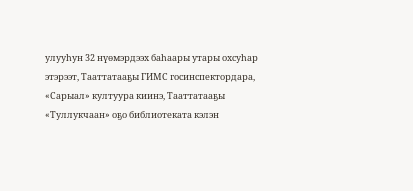улууһун 32 нүөмэрдээх баһаары утары охсуһар этэрээт, Тааттатааҕы ГИМС госинспектордара, «Сарыал» култуура киинэ, Тааттатааҕы «Туллукчаан» оҕо библиотеката кэлэн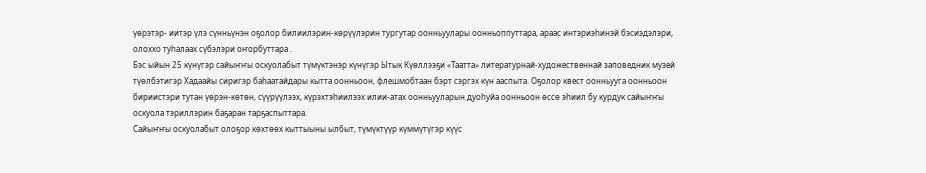үөрэтэр- иитэр үлэ сүнньүнэн оҕолор билиилэрин-көрүүлэрин тургутар оонньуулары оонньоппуттара, араас интэриэһинэй бэсиэдэлэри, олоххо туһалаах сүбэлэри оҥорбуттара .
Бэс ыйын 25 күнүгэр сайыҥҥы оскуолабыт түмүктэнэр күнүгэр Ытык Күөллээҕи «Таатта» литературнай-художественнай заповедник музей түөлбэтигэр Хадаайы сиригэр баһаатайдары кытта оонньоон, флешмобтаан бэрт сэргэх күн ааспыта. Оҕолор квест оонньууга оонньоон бириистэри тутан үөрэн-көтөн, сүүрүүлээх, күрэхтэһиилээх илии-атах оонньууларын дуоһуйа оонньоон өссө эһиил бу курдук сайыҥҥы оскуола тэриллэрин баҕаран тарҕаспыттара.
Сайыҥҥы оскуолабыт олоҕор көхтөөх кыттыыны ылбыт, түмүктүүр күммүтүгэр күүс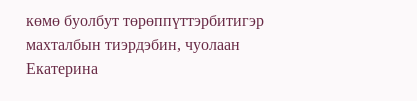көмө буолбут төрөппүттэрбитигэр махталбын тиэрдэбин, чуолаан Екатерина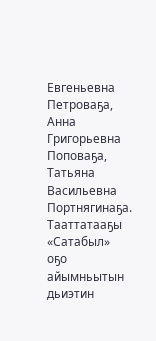Евгеньевна Петроваҕа, Анна Григорьевна Поповаҕа, Татьяна Васильевна Портнягинаҕа.
Тааттатааҕы «Сатабыл» оҕо айымньытын дьиэтин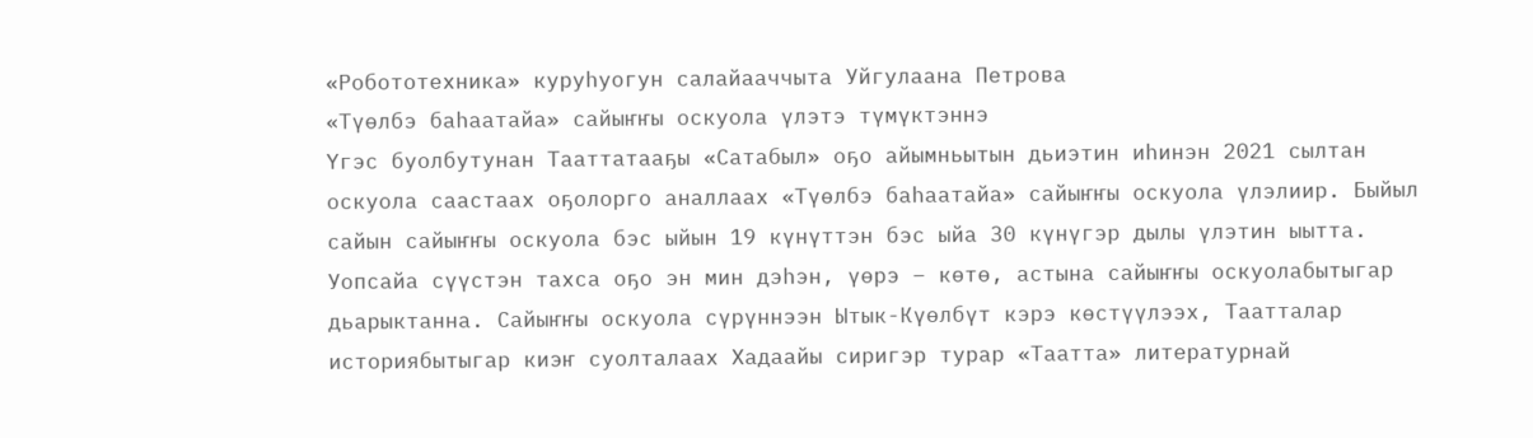«Робототехника» куруһуогун салайааччыта Уйгулаана Петрова
«Түөлбэ баһаатайа» сайыҥҥы оскуола үлэтэ түмүктэннэ
Үгэс буолбутунан Тааттатааҕы «Сатабыл» оҕо айымньытын дьиэтин иһинэн 2021 сылтан оскуола саастаах оҕолорго аналлаах «Түөлбэ баһаатайа» сайыҥҥы оскуола үлэлиир. Быйыл сайын сайыҥҥы оскуола бэс ыйын 19 күнүттэн бэс ыйа 30 күнүгэр дылы үлэтин ыытта. Уопсайа сүүстэн тахса оҕо эн мин дэһэн, үөрэ – көтө, астына сайыҥҥы оскуолабытыгар дьарыктанна. Сайыҥҥы оскуола сүрүннээн Ытык-Күөлбүт кэрэ көстүүлээх, Таатталар историябытыгар киэҥ суолталаах Хадаайы сиригэр турар «Таатта» литературнай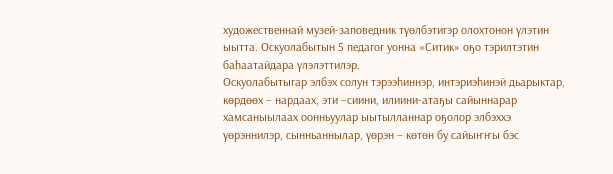художественнай музей-заповедник түөлбэтигэр олохтонон үлэтин ыытта. Оскуолабытын 5 педагог уонна «Ситик» оҕо тэрилтэтин баһаатайдара үлэлэттилэр.
Оскуолабытыгар элбэх солун тэрээһиннэр, интэриэһинэй дьарыктар, көрдөөх – нардаах, эти –сиини, илиини-атаҕы сайыннарар хамсаныылаах оонньуулар ыытылланнар оҕолор элбэххэ үөрэннилэр, сынньаннылар, үөрэн – көтөн бу сайыҥҥы бэс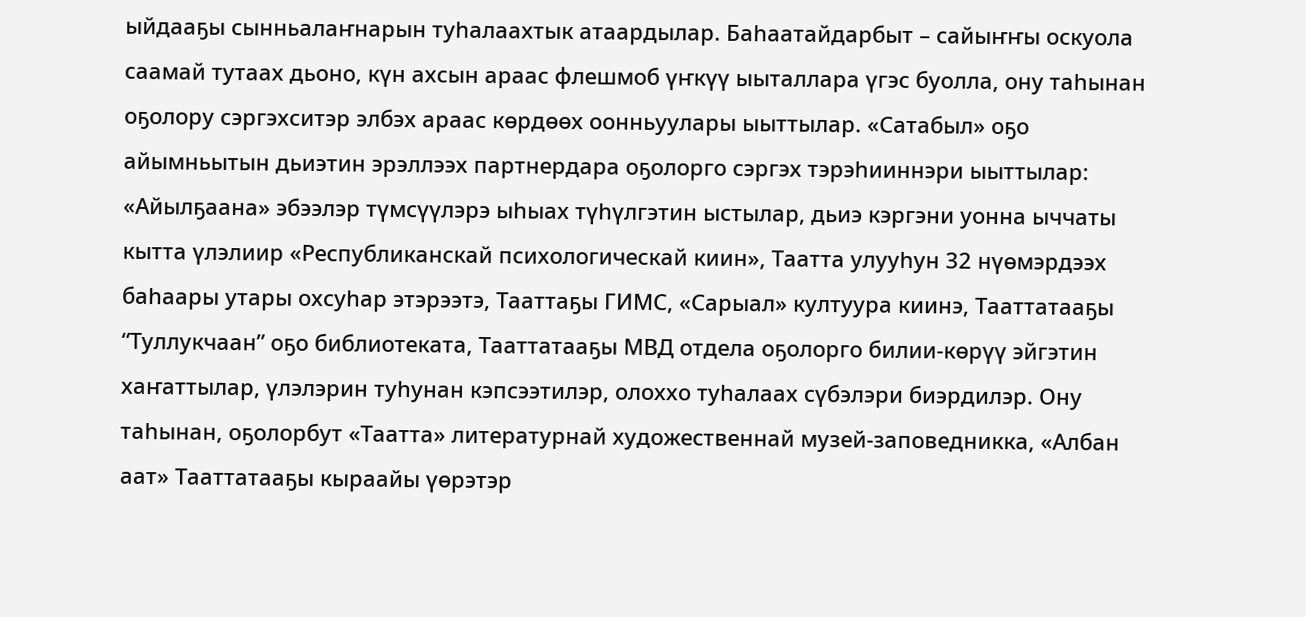ыйдааҕы сынньалаҥнарын туһалаахтык атаардылар. Баһаатайдарбыт – сайыҥҥы оскуола саамай тутаах дьоно, күн ахсын араас флешмоб үҥкүү ыыталлара үгэс буолла, ону таһынан оҕолору сэргэхситэр элбэх араас көрдөөх оонньуулары ыыттылар. «Сатабыл» оҕо айымньытын дьиэтин эрэллээх партнердара оҕолорго сэргэх тэрэһииннэри ыыттылар: «Айылҕаана» эбээлэр түмсүүлэрэ ыһыах түһүлгэтин ыстылар, дьиэ кэргэни уонна ыччаты кытта үлэлиир «Республиканскай психологическай киин», Таатта улууһун 32 нүөмэрдээх баһаары утары охсуһар этэрээтэ, Тааттаҕы ГИМС, «Сарыал» култуура киинэ, Тааттатааҕы “Туллукчаан” оҕо библиотеката, Тааттатааҕы МВД отдела оҕолорго билии-көрүү эйгэтин хаҥаттылар, үлэлэрин туһунан кэпсээтилэр, олоххо туһалаах сүбэлэри биэрдилэр. Ону таһынан, оҕолорбут «Таатта» литературнай художественнай музей-заповедникка, «Албан аат» Тааттатааҕы кыраайы үөрэтэр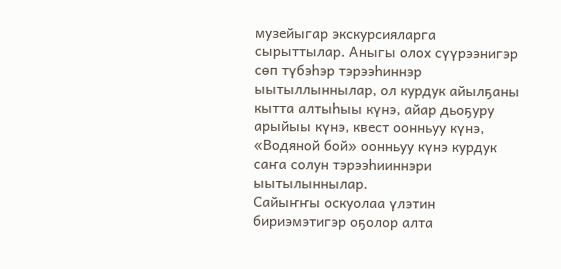музейыгар экскурсияларга сырыттылар. Аныгы олох сүүрээнигэр сөп түбэһэр тэрээһиннэр ыытыллыннылар, ол курдук айылҕаны кытта алтыһыы күнэ, айар дьоҕуру арыйыы күнэ, квест оонньуу күнэ, «Водяной бой» оонньуу күнэ курдук саҥа солун тэрээһииннэри ыытылыннылар.
Сайыҥҥы оскуолаа үлэтин бириэмэтигэр оҕолор алта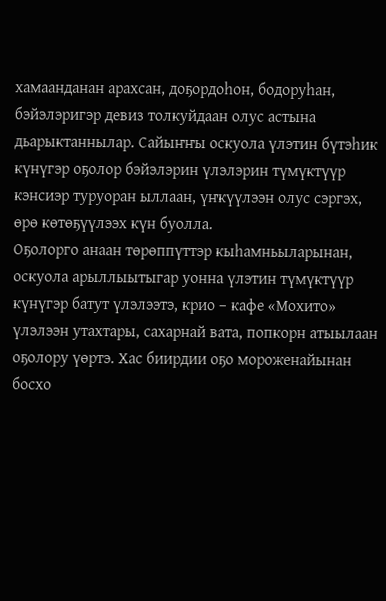хамаанданан арахсан, доҕордоһон, бодоруһан, бэйэлэригэр девиз толкуйдаан олус астына дьарыктаннылар. Сайыҥҥы оскуола үлэтин бүтэһик күнүгэр оҕолор бэйэлэрин үлэлэрин түмүктүүр кэнсиэр туруоран ыллаан, үҥкүүлээн олус сэргэх, өрө көтөҕүүлээх күн буолла.
Оҕолорго анаан төрөппүттэр кыһамньыларынан, оскуола арыллыытыгар уонна үлэтин түмүктүүр күнүгэр батут үлэлээтэ, крио – кафе «Мохито» үлэлээн утахтары, сахарнай вата, попкорн атыылаан оҕолору үөртэ. Хас биирдии оҕо мороженайынан босхо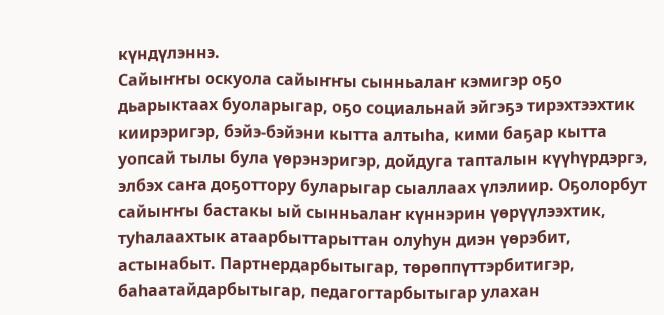күндүлэннэ.
Сайыҥҥы оскуола сайыҥҥы сынньалаҥ кэмигэр оҕо дьарыктаах буоларыгар, оҕо социальнай эйгэҕэ тирэхтээхтик киирэригэр, бэйэ-бэйэни кытта алтыһа, кими баҕар кытта уопсай тылы була үөрэнэригэр, дойдуга тапталын күүһүрдэргэ, элбэх саҥа доҕоттору буларыгар сыаллаах үлэлиир. Оҕолорбут сайыҥҥы бастакы ый сынньалаҥ күннэрин үөрүүлээхтик, туһалаахтык атаарбыттарыттан олуһун диэн үөрэбит, астынабыт. Партнердарбытыгар, төрөппүттэрбитигэр, баһаатайдарбытыгар, педагогтарбытыгар улахан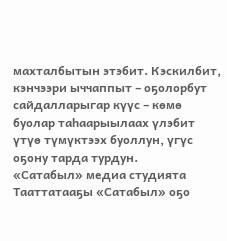махталбытын этэбит. Кэскилбит, кэнчээри ыччаппыт – оҕолорбут сайдалларыгар күүс – көмө буолар таһаарыылаах үлэбит үтүө түмүктээх буоллун, үгүс оҕону тарда турдун.
«Сатабыл» медиа студията
Тааттатааҕы «Сатабыл» оҕо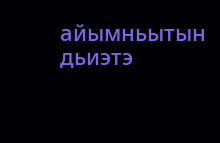айымньытын дьиэтэ